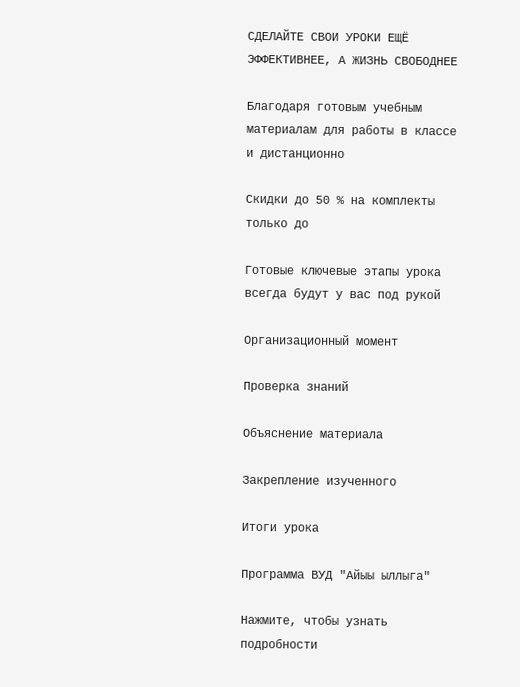СДЕЛАЙТЕ СВОИ УРОКИ ЕЩЁ ЭФФЕКТИВНЕЕ, А ЖИЗНЬ СВОБОДНЕЕ

Благодаря готовым учебным материалам для работы в классе и дистанционно

Скидки до 50 % на комплекты
только до

Готовые ключевые этапы урока всегда будут у вас под рукой

Организационный момент

Проверка знаний

Объяснение материала

Закрепление изученного

Итоги урока

Программа ВУД "Айыы ыллыга"

Нажмите, чтобы узнать подробности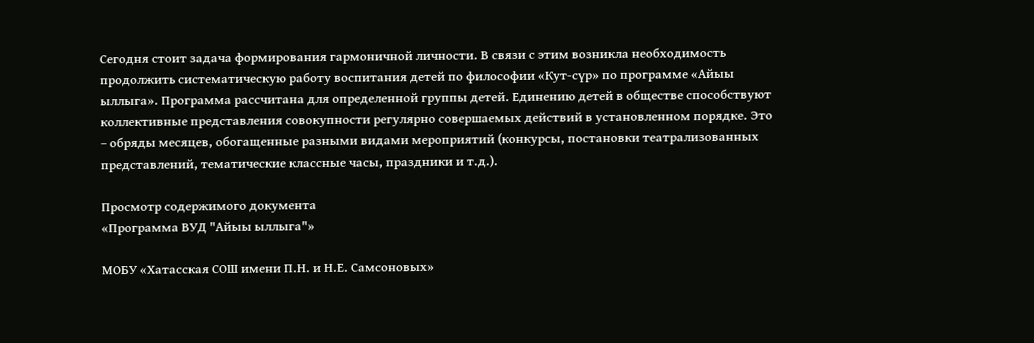Сегодня стоит задача формирования гармоничной личности. В связи с этим возникла необходимость продолжить систематическую работу воспитания детей по философии «Кут-сүр» по программе «Айыы ыллыга». Программа рассчитана для определенной группы детей. Единению детей в обществе способствуют коллективные представления совокупности регулярно совершаемых действий в установленном порядке. Это – обряды месяцев, обогащенные разными видами мероприятий (конкурсы, постановки театрализованных представлений, тематические классные часы, праздники и т.д.).

Просмотр содержимого документа
«Программа ВУД "Айыы ыллыга"»

МОБУ «Хатасская СОШ имени П.Н. и Н.Е. Самсоновых»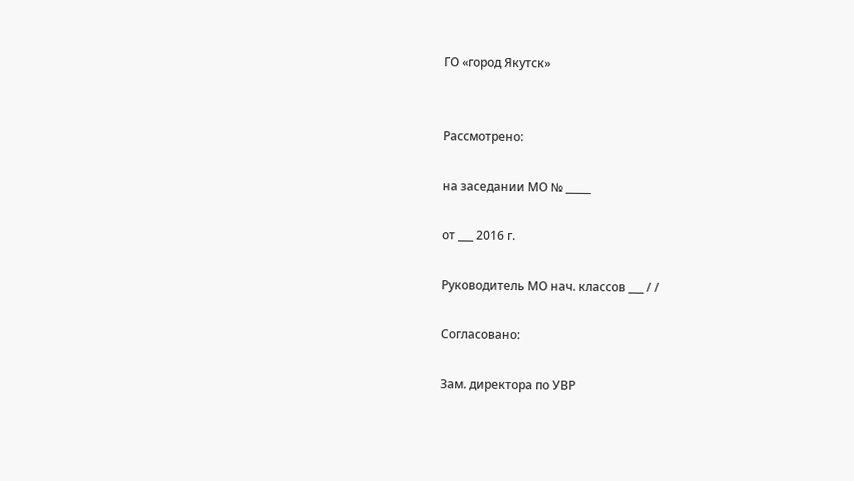ГО «город Якутск»


Рассмотрено:

на заседании МО № _____

от ___ 2016 г.

Руководитель МО нач. классов ___ / /

Согласовано:

Зам. директора по УВР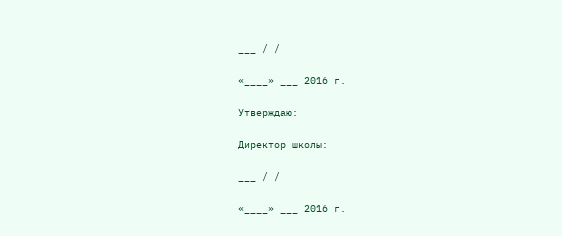___ / /

«____» ___ 2016 г.

Утверждаю:

Директор школы:

___ / /

«____» ___ 2016 г.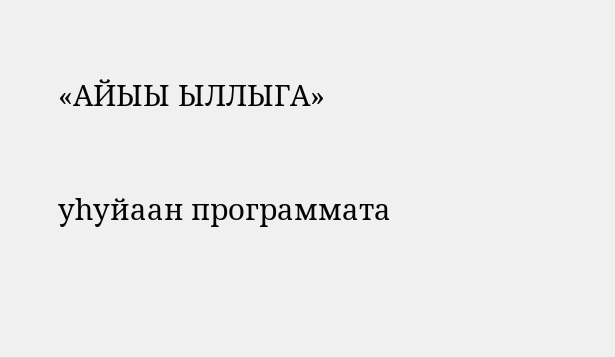«АЙЫЫ ЫЛЛЫГА»

уhуйаан программата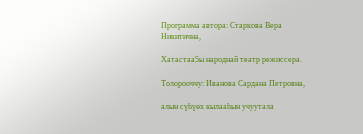Программа автора: Старкова Вера Никитична,

Хатастаа5ы народнай театр режиссера.

Толорооччу: Иванова Сардана Петровна,

алын сүһүөх кылааһын учуутала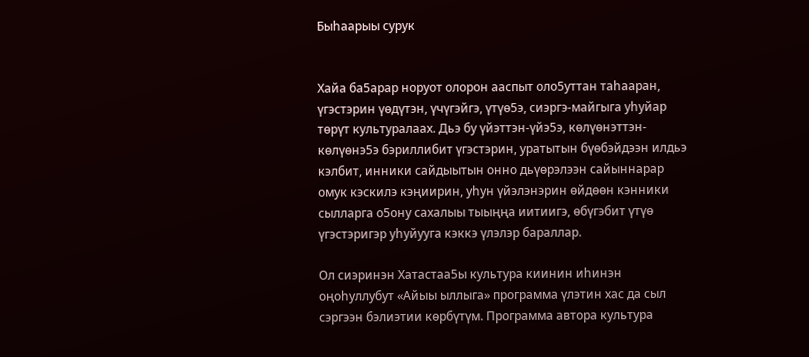Быhаарыы сурук


Хайа ба5арар норуот олорон ааспыт оло5уттан таһааран, үгэстэрин үөдүтэн, үчүгэйгэ, үтүө5э, сиэргэ-майгыга уһуйар төрүт культуралаах. Дьэ бу үйэттэн-үйэ5э, көлүөнэттэн-көлүөнэ5э бэриллибит үгэстэрин, уратытын бүөбэйдээн илдьэ кэлбит, инники сайдыытын онно дьүөрэлээн сайыннарар омук кэскилэ кэңиирин, уһун үйэлэнэрин өйдөөн кэнники сылларга о5ону сахалыы тыыңңа иитиигэ, өбүгэбит үтүө үгэстэригэр уһуйууга кэккэ үлэлэр бараллар.

Ол сиэринэн Хатастаа5ы культура киинин иһинэн оңоһуллубут «Айыы ыллыга» программа үлэтин хас да сыл сэргээн бэлиэтии көрбүтүм. Программа автора культура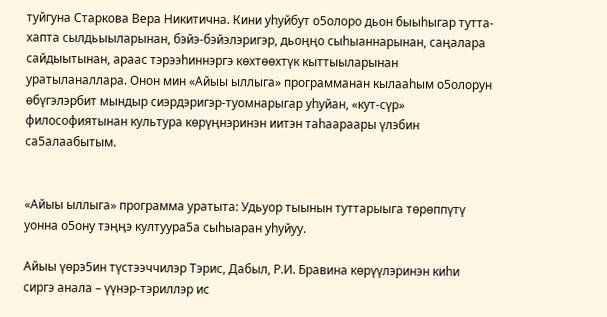туйгуна Старкова Вера Никитична. Кини уһуйбут о5олоро дьон быыһыгар тутта-хапта сылдьыыларынан, бэйэ-бэйэлэригэр, дьоңңо сыһыаннарынан, саңалара сайдыытынан, араас тэрээһиннэргэ көхтөөхтүк кыттыыларынан уратыланаллара. Онон мин «Айыы ыллыга» программанан кылааһым о5олорун өбүгэлэрбит мындыр сиэрдэригэр-туомнарыгар уһуйан, «кут-сүр» философиятынан культура көрүңнэринэн иитэн таһаараары үлэбин са5алаабытым.


«Айыы ыллыга» программа уратыта: Удьуор тыынын туттарыыга төрөппүтү уонна о5ону тэңңэ култуура5а сыһыаран уһуйуу.

Айыы үөрэ5ин түстээччилэр Тэрис, Дабыл, Р.И. Бравина көрүүлэринэн киһи сиргэ анала – үүнэр-тэриллэр ис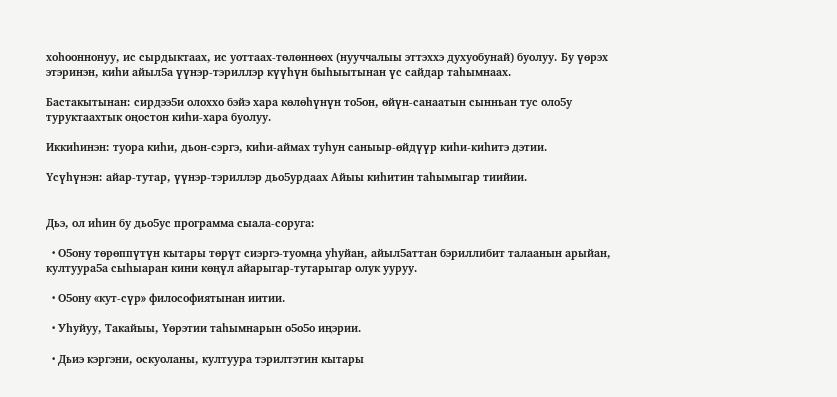хоһооннонуу, ис сырдыктаах, ис уоттаах-төлөннөөх (нууччалыы эттэххэ духуобунай) буолуу. Бу үөрэх этэринэн, киһи айыл5а үүнэр-тэриллэр күүһүн быһыытынан үс сайдар таһымнаах.

Бастакытынан: сирдээ5и олоххо бэйэ хара көлөһүнүн то5он, өйүн-санаатын сынньан тус оло5у туруктаахтык оңостон киһи-хара буолуу.

Иккиһинэн: туора киһи, дьон-сэргэ, киһи-аймах туһун саныыр-өйдүүр киһи-киһитэ дэтии.

Үсүһүнэн: айар-тутар, үүнэр-тэриллэр дьо5урдаах Айыы киһитин таһымыгар тиийии.


Дьэ, ол иһин бу дьо5ус программа сыала-соруга:

  • О5ону төрөппүтүн кытары төрүт сиэргэ-туомңа уһуйан, айыл5аттан бэриллибит талаанын арыйан, култуура5а сыһыаран кини көңүл айарыгар-тутарыгар олук ууруу.

  • О5ону «кут-сүр» философиятынан иитии.

  • Уһуйуу, Такайыы, Үөрэтии таһымнарын о5о5о иңэрии.

  • Дьиэ кэргэни, оскуоланы, култуура тэрилтэтин кытары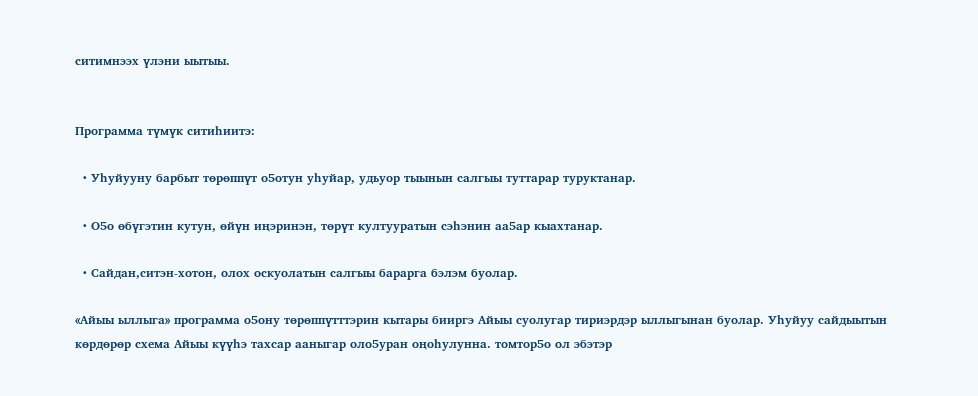ситимнээх үлэни ыытыы.


Программа түмүк ситиһиитэ:

  • Уһуйууну барбыт төрөппүт о5отун уһуйар, удьуор тыынын салгыы туттарар туруктанар.

  • О5о өбүгэтин кутун, өйүн иңэринэн, төрүт култууратын сэһэнин аа5ар кыахтанар.

  • Сайдан,ситэн-хотон, олох оскуолатын салгыы барарга бэлэм буолар.

«Айыы ыллыга» программа о5ону төрөппүтттэрин кытары бииргэ Айыы суолугар тириэрдэр ыллыгынан буолар. Уһуйуу сайдыытын көрдөрөр схема Айыы күүһэ тахсар ааныгар оло5уран оңоһулунна. томтор5о ол эбэтэр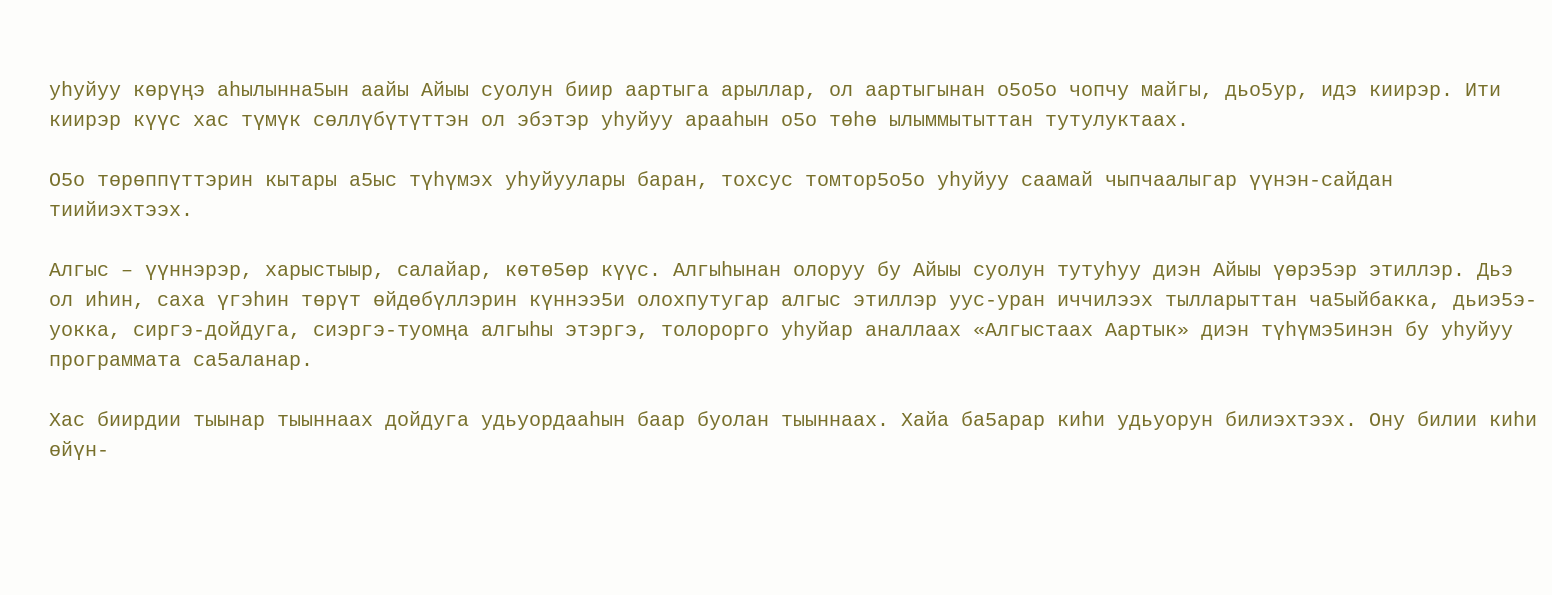уһуйуу көрүңэ аһылынна5ын аайы Айыы суолун биир аартыга арыллар, ол аартыгынан о5о5о чопчу майгы, дьо5ур, идэ киирэр. Ити киирэр күүс хас түмүк сөллүбүтүттэн ол эбэтэр уһуйуу арааһын о5о төһө ылыммытыттан тутулуктаах.

О5о төрөппүттэрин кытары а5ыс түһүмэх уһуйуулары баран, тохсус томтор5о5о уһуйуу саамай чыпчаалыгар үүнэн-сайдан тиийиэхтээх.

Алгыс – үүннэрэр, харыстыыр, салайар, көтө5өр күүс. Алгыһынан олоруу бу Айыы суолун тутуһуу диэн Айыы үөрэ5эр этиллэр. Дьэ ол иһин, саха үгэһин төрүт өйдөбүллэрин күннээ5и олохпутугар алгыс этиллэр уус-уран иччилээх тылларыттан ча5ыйбакка, дьиэ5э-уокка, сиргэ-дойдуга, сиэргэ-туомңа алгыһы этэргэ, толорорго уһуйар аналлаах «Алгыстаах Аартык» диэн түһүмэ5инэн бу уһуйуу программата са5аланар.

Хас биирдии тыынар тыыннаах дойдуга удьуордааһын баар буолан тыыннаах. Хайа ба5арар киһи удьуорун билиэхтээх. Ону билии киһи өйүн-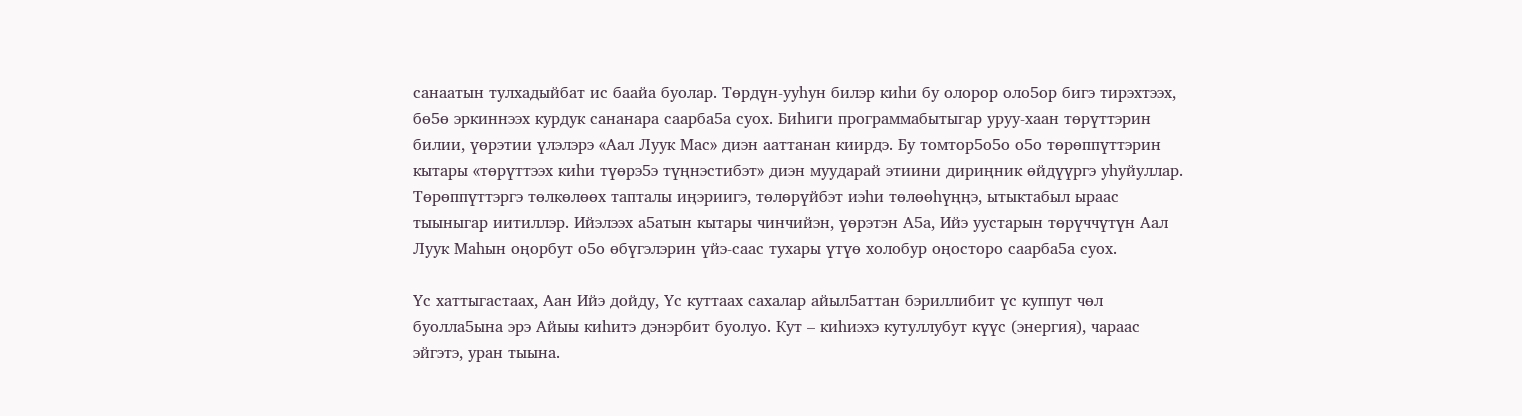санаатын тулхадыйбат ис баайа буолар. Төрдүн-ууһун билэр киһи бу олорор оло5ор бигэ тирэхтээх, бө5ө эркиннээх курдук сананара саарба5а суох. Биһиги программабытыгар уруу-хаан төрүттэрин билии, үөрэтии үлэлэрэ «Аал Луук Мас» диэн ааттанан киирдэ. Бу томтор5о5о о5о төрөппүттэрин кытары «төрүттээх киһи түөрэ5э түңнэстибэт» диэн муударай этиини дириңник өйдүүргэ уһуйуллар. Төрөппүттэргэ төлкөлөөх тапталы иңэриигэ, төлөрүйбэт иэһи төлөөһүңңэ, ытыктабыл ыраас тыыныгар иитиллэр. Ийэлээх а5атын кытары чинчийэн, үөрэтэн А5а, Ийэ уустарын төрүччүтүн Аал Луук Маһын оңорбут о5о өбүгэлэрин үйэ-саас тухары үтүө холобур оңосторо саарба5а суох.

Үс хаттыгастаах, Аан Ийэ дойду, Үс куттаах сахалар айыл5аттан бэриллибит үс куппут чөл буолла5ына эрэ Айыы киһитэ дэнэрбит буолуо. Кут – киһиэхэ кутуллубут күүс (энергия), чараас эйгэтэ, уран тыына.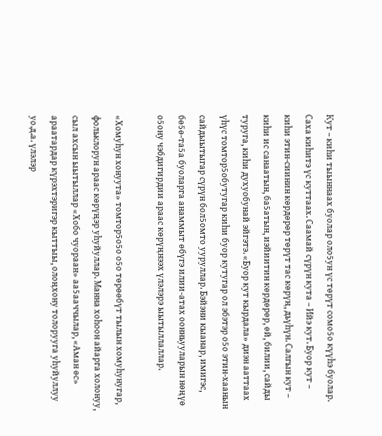Кут – киһи тыыннаах буолар оло5ун үс төрүт сомо5о күүһэ буолар. Саха киһитэ үс куттаах. Саамай сүрүн кута – Ийэ кут. Буор кут – киһи этин-сиинин көрдөрөр төрүт тас көрүң, дьүһүн. Салгын кут – киһи ис санаатын, ба5атын, иэйиитин көрдөрөр, өй, билии, сайды туруга, киһи духуобунай эйгэтэ. «Буор кут кырдала» диэн ааттаах үһүс томтор5обутугар киһи буор кутугар ол эбэтэр о5о этин-хаанын сайдыытыгар сүрүн бол5омто ууруллар. Бэйэни кыанар, имигэс, бө5ө-та5а буоларга анаммыт өбүгэ илии-атах оонньууларын нөңүө о5ону чэбдигирдии араас көрүңнээх үлэлэрэ ыытыллаллар.

«Хомуһун хонуута» томтор5о5о о5о төрөөбүт тылын хомуһунугар, фольклорун араас көрүңэр уһуйуллар. Манна хоһоон айарга холонуу, сыл ахсын ыытыллар «Хобо чуораан» аа5ааччылар, «Аман өс» араатардар күрэхтэригэр кыттыы, олоңхону толорууга уһуйуллуу уо.д.а. үлэлэр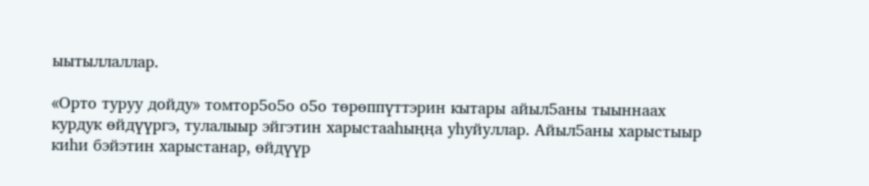ыытыллаллар.

«Орто туруу дойду» томтор5о5о о5о төрөппүттэрин кытары айыл5аны тыыннаах курдук өйдүүргэ, тулалыыр эйгэтин харыстааһыңңа уһуйуллар. Айыл5аны харыстыыр киһи бэйэтин харыстанар, өйдүүр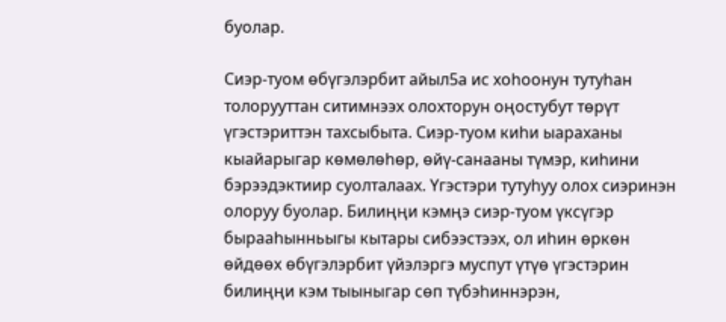буолар.

Сиэр-туом өбүгэлэрбит айыл5а ис хоһоонун тутуһан толорууттан ситимнээх олохторун оңостубут төрүт үгэстэриттэн тахсыбыта. Сиэр-туом киһи ыараханы кыайарыгар көмөлөһөр, өйү-санааны түмэр, киһини бэрээдэктиир суолталаах. Үгэстэри тутуһуу олох сиэринэн олоруу буолар. Билиңңи кэмңэ сиэр-туом үксүгэр бырааһынньыгы кытары сибээстээх, ол иһин өркөн өйдөөх өбүгэлэрбит үйэлэргэ муспут үтүө үгэстэрин билиңңи кэм тыыныгар сөп түбэһиннэрэн,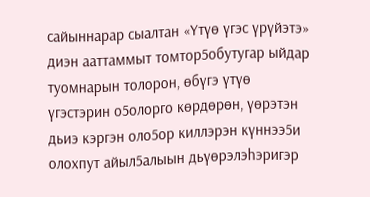сайыннарар сыалтан «Үтүө үгэс үрүйэтэ» диэн ааттаммыт томтор5обутугар ыйдар туомнарын толорон, өбүгэ үтүө үгэстэрин о5олорго көрдөрөн, үөрэтэн дьиэ кэргэн оло5ор киллэрэн күннээ5и олохпут айыл5алыын дьүөрэлэһэригэр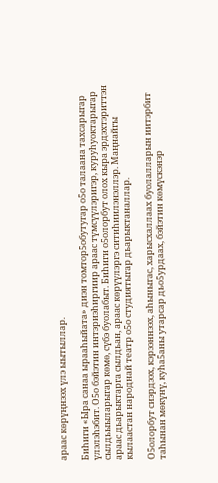араас көрүңнээх үлэ ыытыллар.

Биһиги «Ыра санаа ырааһыйата» диэн томтор5обутугар о5о талаана тахсарыгар үлэлэһэбит. О5о бэйэтин интэриэһиргиир араас түмсүүлэригэр, куруһуоктарыгар сылдьыыларыгар көмө, сүбэ буолабыт. Биһиги о5олорбут олох кыра эрдэхтэриттэн араас дьарыктарга сылдьан, араас көрүүлэргэ ситиһиилэнэллэр. Маңнайгы кылаастан народнай театр о5о студиятыгар дьарыктаналлар.

О5олорбут сиэрдээх, кэрээннээх, аһыныгас, харысхаллаах буолалларын иитэрбит таһынан мөкүнү, куһа5аны утарсар дьо5урдаах, бэйэтин көмүскэнэр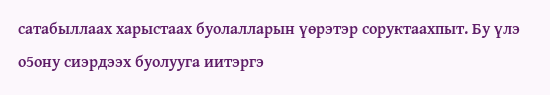сатабыллаах харыстаах буолалларын үөрэтэр соруктаахпыт. Бу үлэ о5ону сиэрдээх буолууга иитэргэ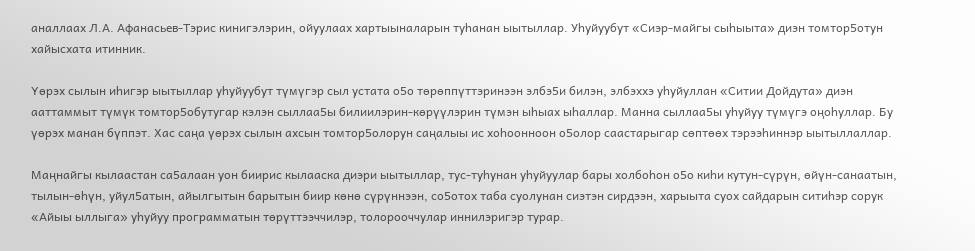аналлаах Л.А. Афанасьев-Тэрис кинигэлэрин, ойуулаах хартыыналарын туһанан ыытыллар. Уһуйуубут «Сиэр-майгы сыһыыта» диэн томтор5отун хайысхата итинник.

Үөрэх сылын иһигэр ыытыллар уһуйуубут түмүгэр сыл устата о5о төрөппүттэринээн элбэ5и билэн, элбэххэ уһуйуллан «Ситии Дойдута» диэн ааттаммыт түмүк томтор5обутугар кэлэн сыллаа5ы билиилэрин-көрүүлэрин түмэн ыһыах ыһаллар. Манна сыллаа5ы уһуйуу түмүгэ оңоһуллар. Бу үөрэх манан бүппэт. Хас саңа үөрэх сылын ахсын томтор5олорун саңалыы ис хоһоонноон о5олор саастарыгар сөптөөх тэрээһиннэр ыытыллаллар.

Маңнайгы кылаастан са5алаан уон биирис кылааска диэри ыытыллар, тус-туһунан уһуйуулар бары холбоһон о5о киһи кутун-сүрүн, өйүн-санаатын, тылын-өһүн, уйул5атын, айылгытын барытын биир көнө сүрүннээн, со5отох таба суолунан сиэтэн сирдээн, харыыта суох сайдарын ситиһэр сорук «Айыы ыллыга» уһуйуу программатын төрүттээччилэр, толорооччулар иннилэригэр турар.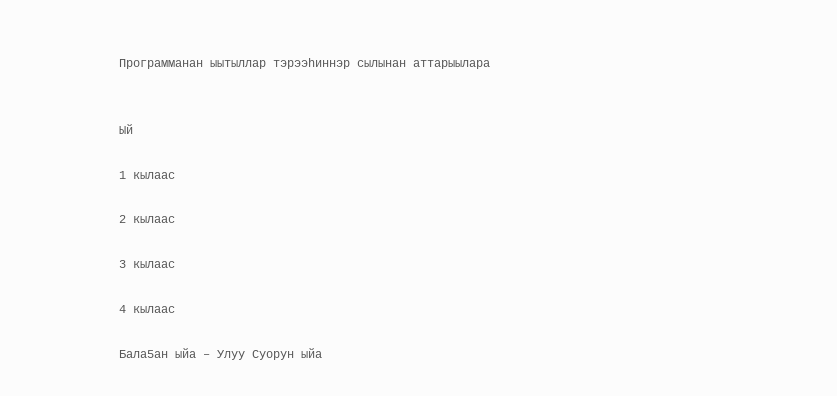Программанан ыытыллар тэрээhиннэр сылынан аттарыылара


Ый

1 кылаас

2 кылаас

3 кылаас

4 кылаас

Бала5ан ыйа – Улуу Суорун ыйа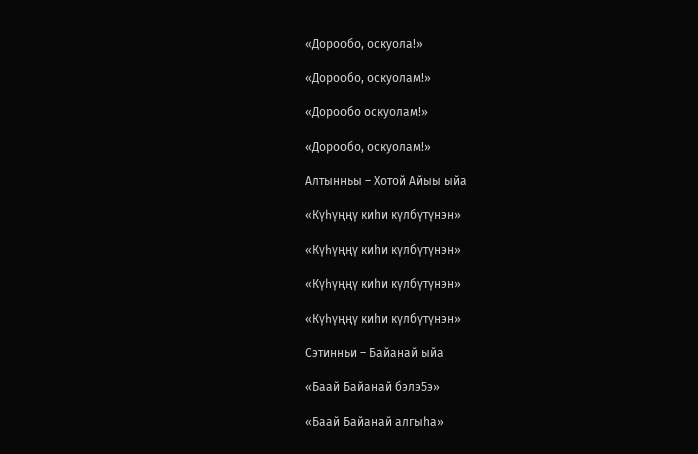«Дорообо, оскуола!»

«Дорообо, оскуолам!»

«Дорообо оскуолам!»

«Дорообо, оскуолам!»

Алтынньы – Хотой Айыы ыйа

«Күһүңңү киhи күлбүтүнэн»

«Күһүңңү киhи күлбүтүнэн»

«Күһүңңү киhи күлбүтүнэн»

«Күһүңңү киhи күлбүтүнэн»

Сэтинньи – Байанай ыйа

«Баай Байанай бэлэ5э»

«Баай Байанай алгыhа»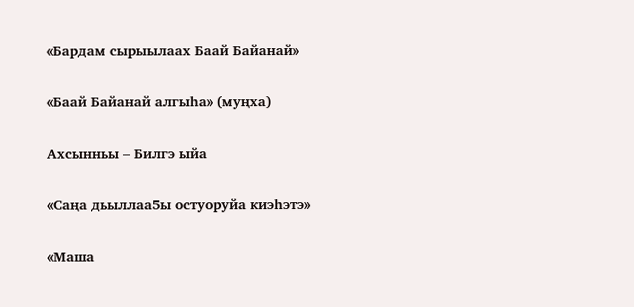«Бардам сырыылаах Баай Байанай»

«Баай Байанай алгыhа» (муңха)

Ахсынньы – Билгэ ыйа

«Саңа дьыллаа5ы остуоруйа киэhэтэ»

«Маша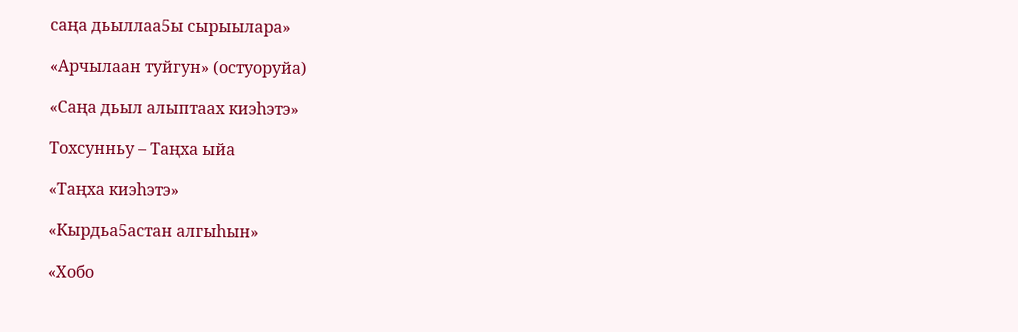саңа дьыллаа5ы сырыылара»

«Арчылаан туйгун» (остуоруйа)

«Саңа дьыл алыптаах киэһэтэ»

Тохсунньу – Таңха ыйа

«Таңха киэһэтэ»

«Кырдьа5астан алгыhын»

«Хобо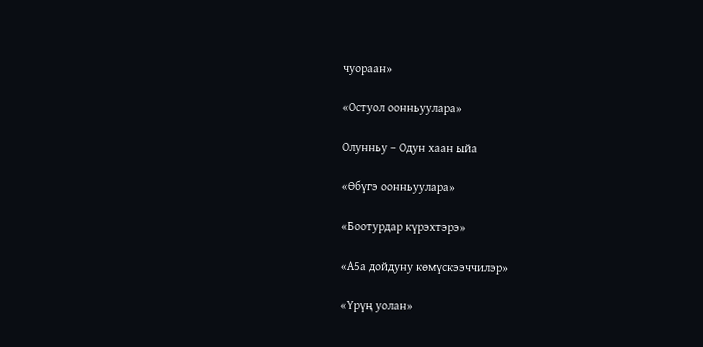чуораан»

«Остуол оонньуулара»

Олунньу – Одун хаан ыйа

«Өбүгэ оонньуулара»

«Боотурдар күрэхтэрэ»

«А5а дойдуну көмүскээччилэр»

«Үрүң уолан»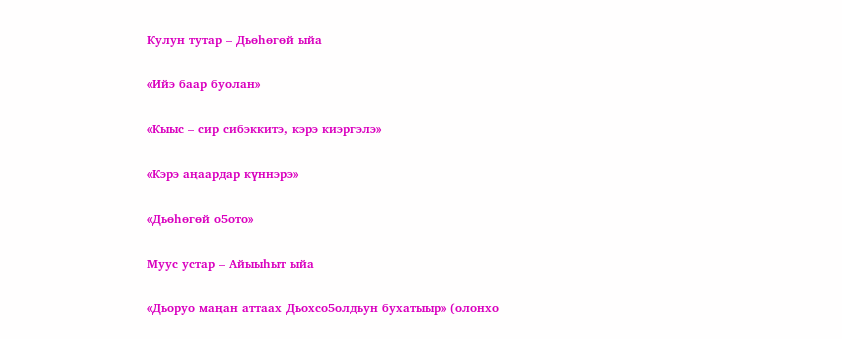Кулун тутар – Дьөһөгөй ыйа

«Ийэ баар буолан»

«Кыыс – сир сибэккитэ, кэрэ киэргэлэ»

«Кэрэ аңаардар күннэрэ»

«Дьөһөгөй о5ото»

Муус устар – Айыыhыт ыйа

«Дьоруо маңан аттаах Дьохсо5олдьун бухатыыр» (олонхо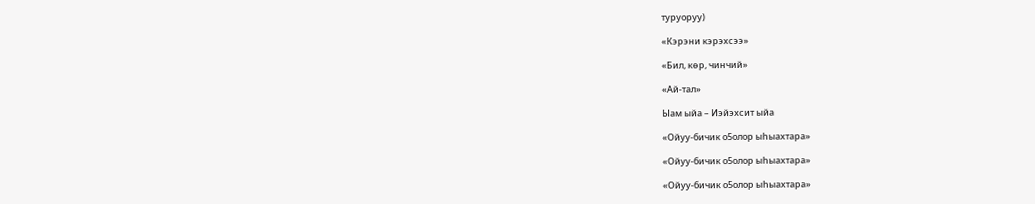туруоруу)

«Кэрэни кэрэхсээ»

«Бил, көр, чинчий»

«Ай-тал»

Ыам ыйа – Иэйэхсит ыйа

«Ойуу-бичик о5олор ыһыахтара»

«Ойуу-бичик о5олор ыһыахтара»

«Ойуу-бичик о5олор ыһыахтара»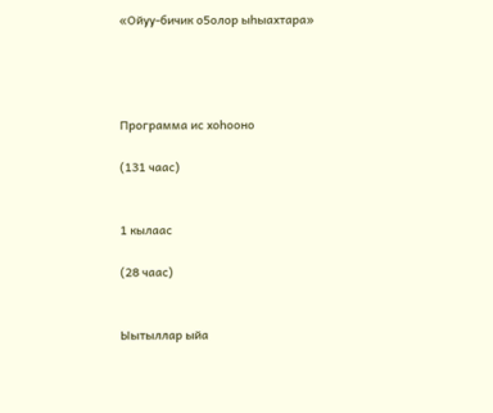«Ойуу-бичик о5олор ыһыахтара»




Программа ис хоһооно

(131 чаас)


1 кылаас

(28 чаас)


Ыытыллар ыйа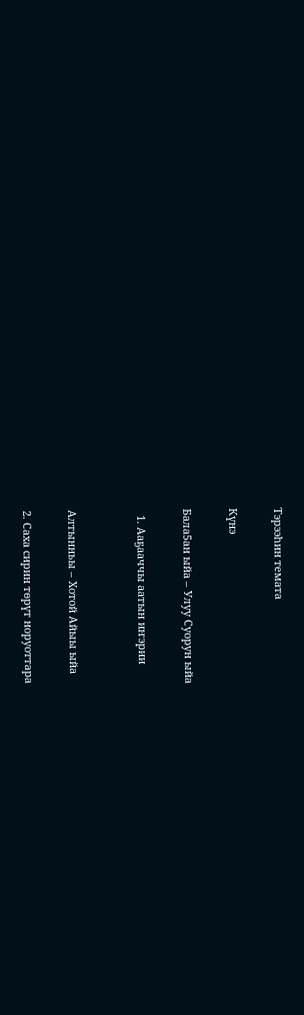Тэрээһин темата

Күнэ

Бала5ан ыйа – Улуу Суорун ыйа

  1. Ааҕааччы аатын иҥэрии


Алтынньы – Хотой Айыы ыйа

2. Саха сирин төрүт норуоттара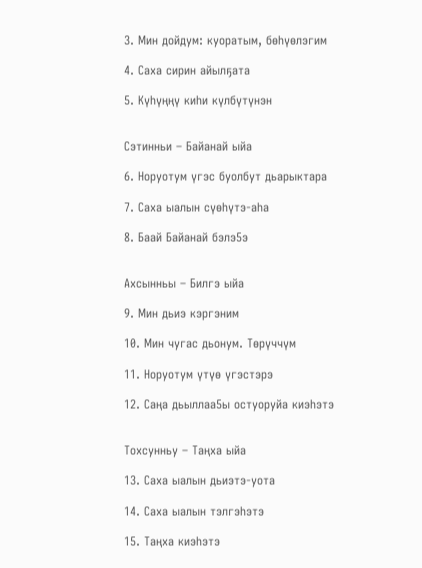3. Мин дойдум: куоратым, бөһүөлэгим

4. Саха сирин айылҕата

5. Күһүңңү киhи күлбүтүнэн


Сэтинньи – Байанай ыйа

6. Норуотум үгэс буолбут дьарыктара

7. Саха ыалын сүөһүтэ-аһа

8. Баай Байанай бэлэ5э


Ахсынньы – Билгэ ыйа

9. Мин дьиэ кэргэним

10. Мин чугас дьонум. Төрүччүм

11. Норуотум үтүө үгэстэрэ

12. Саңа дьыллаа5ы остуоруйа киэhэтэ


Тохсунньу – Таңха ыйа

13. Саха ыалын дьиэтэ-уота

14. Саха ыалын тэлгэһэтэ

15. Таңха киэһэтэ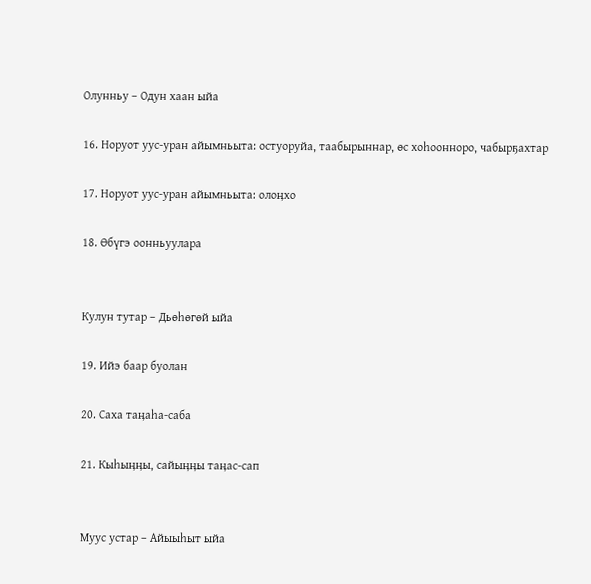Олунньу – Одун хаан ыйа

16. Норуот уус-уран айымньыта: остуоруйа, таабырыннар, өс хоһоонноро, чабырҕахтар

17. Норуот уус-уран айымньыта: олоӊхо

18. Өбүгэ оонньуулара


Кулун тутар – Дьөһөгөй ыйа

19. Ийэ баар буолан

20. Саха таӊаһа-саба

21. Кыһыӊӊы, сайыӊӊы таӊас-сап


Муус устар – Айыыhыт ыйа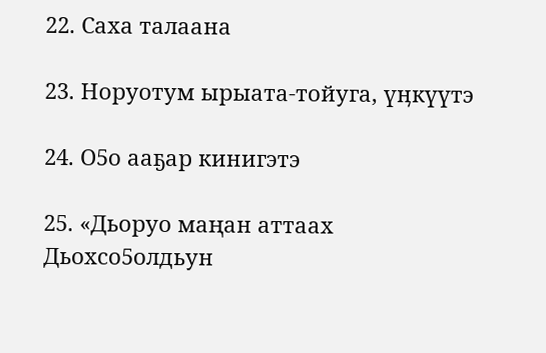22. Саха талаана

23. Норуотум ырыата-тойуга, үӊкүүтэ

24. О5о ааҕар кинигэтэ

25. «Дьоруо маңан аттаах Дьохсо5олдьун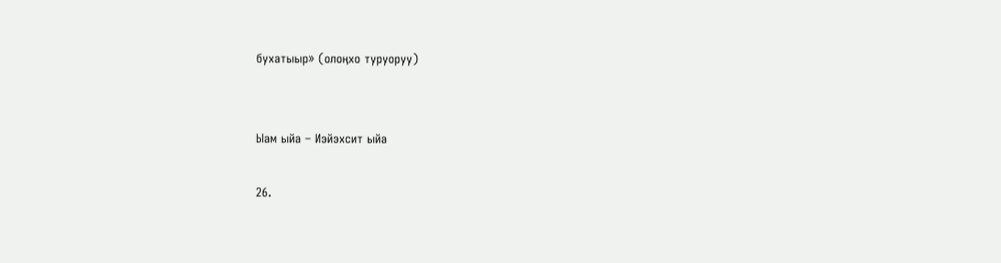бухатыыр» (олоӊхо туруоруу)


Ыам ыйа – Иэйэхсит ыйа

26.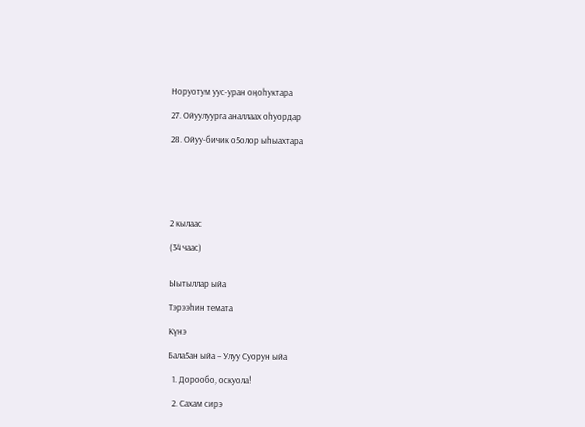Норуотум уус-уран оӊоһуктара

27. Ойуулуурга аналлаах оһуордар

28. Ойуу-бичик о5олор ыһыахтара






2 кылаас

(34 чаас)


Ыытыллар ыйа

Тэрээһин темата

Күнэ

Бала5ан ыйа – Улуу Суорун ыйа

  1. Дорообо, оскуола!

  2. Сахам сирэ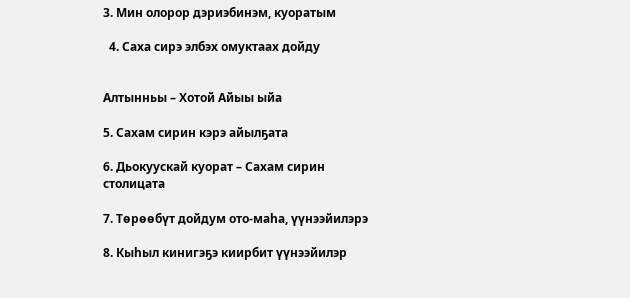3. Мин олорор дэриэбинэм, куоратым

  4. Саха сирэ элбэх омуктаах дойду


Алтынньы – Хотой Айыы ыйа

5. Сахам сирин кэрэ айылҕата

6. Дьокуускай куорат – Сахам сирин столицата

7. Төрөөбүт дойдум ото-маһа, үүнээйилэрэ

8. Кыһыл кинигэҕэ киирбит үүнээйилэр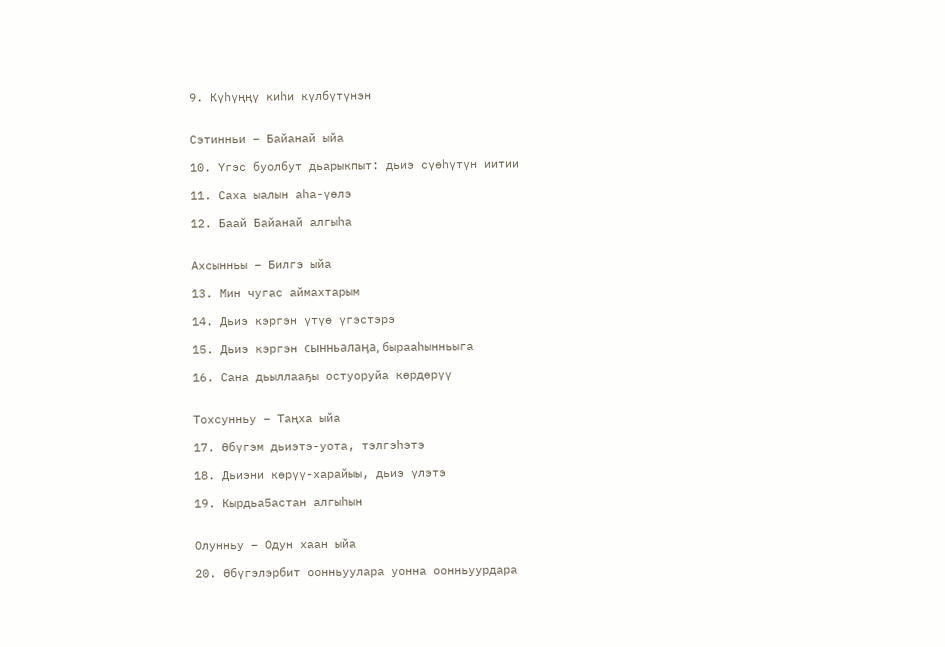9. Күһүңңү киhи күлбүтүнэн


Сэтинньи – Байанай ыйа

10. Үгэс буолбут дьарыкпыт: дьиэ сүөһүтүн иитии

11. Саха ыалын аһа-үөлэ

12. Баай Байанай алгыһа


Ахсынньы – Билгэ ыйа

13. Мин чугас аймахтарым

14. Дьиэ кэргэн үтүө үгэстэрэ

15. Дьиэ кэргэн сынньалаӊа, бырааһынньыга

16. Сана дьыллааҕы остуоруйа көрдөрүү


Тохсунньу – Таңха ыйа

17. Өбүгэм дьиэтэ-уота, тэлгэһэтэ

18. Дьиэни көрүү-харайыы, дьиэ үлэтэ

19. Кырдьа5астан алгыhын


Олунньу – Одун хаан ыйа

20. Өбүгэлэрбит оонньуулара уонна оонньуурдара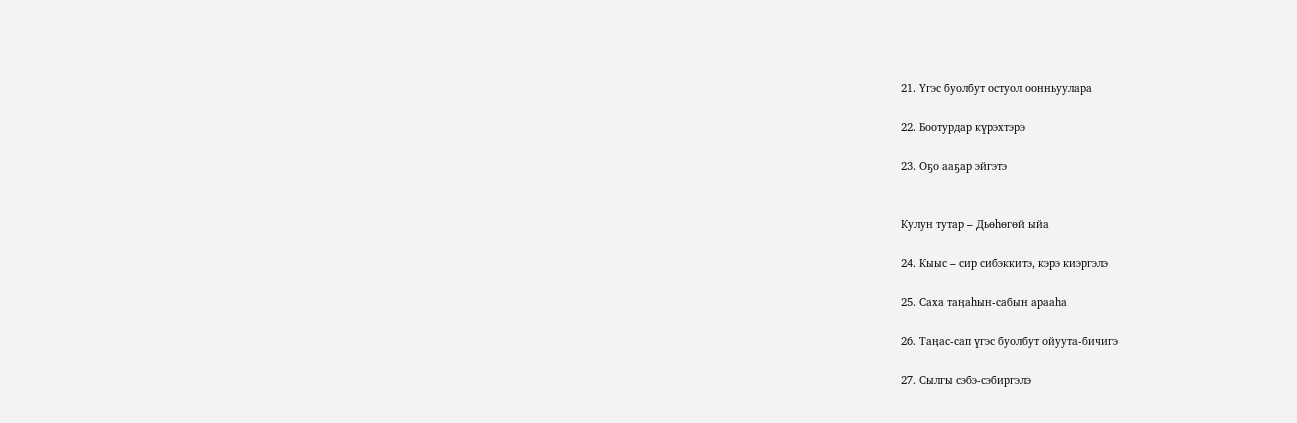21. Үгэс буолбут остуол оонньуулара

22. Боотурдар күрэхтэрэ

23. Оҕо ааҕар эйгэтэ


Кулун тутар – Дьөһөгөй ыйа

24. Кыыс – сир сибэккитэ, кэрэ киэргэлэ

25. Саха таӊаһын-сабын арааһа

26. Таӊас-сап үгэс буолбут ойуута-бичигэ

27. Сылгы сэбэ-сэбиргэлэ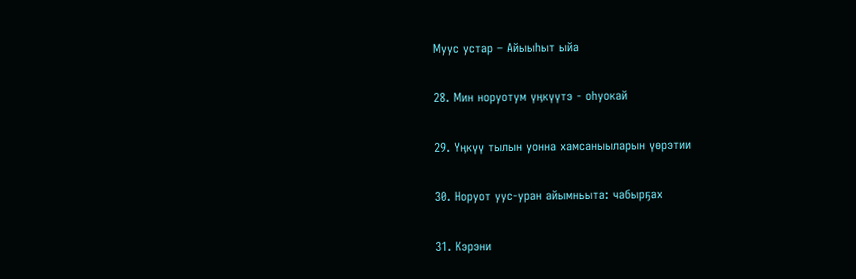Муус устар – Айыыhыт ыйа

28. Мин норуотум үӊкүүтэ - оһуокай

29. Үӊкүү тылын уонна хамсаныыларын үөрэтии

30. Норуот уус-уран айымньыта: чабырҕах

31. Кэрэни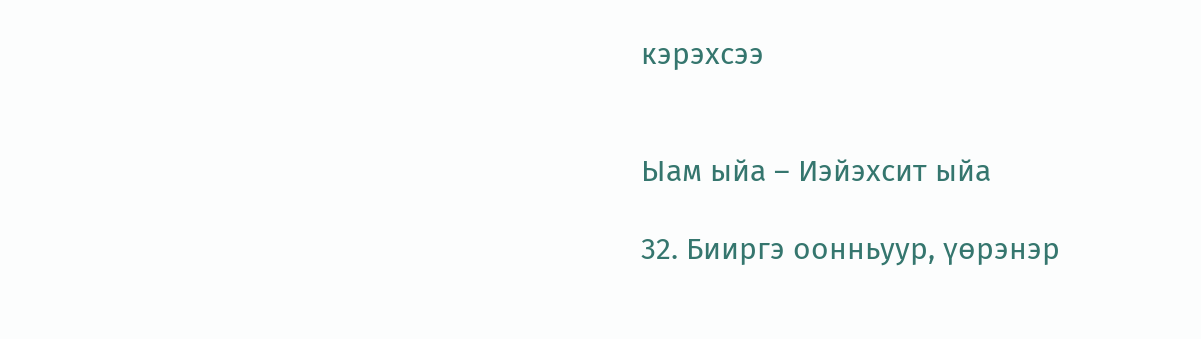кэрэхсээ


Ыам ыйа – Иэйэхсит ыйа

32. Бииргэ оонньуур, үөрэнэр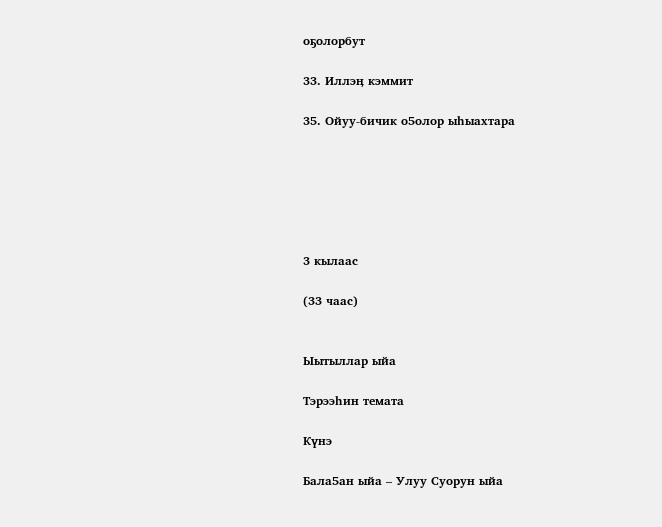оҕолорбут

33. Иллэӊ кэммит

35. Ойуу-бичик о5олор ыһыахтара






3 кылаас

(33 чаас)


Ыытыллар ыйа

Тэрээһин темата

Күнэ

Бала5ан ыйа – Улуу Суорун ыйа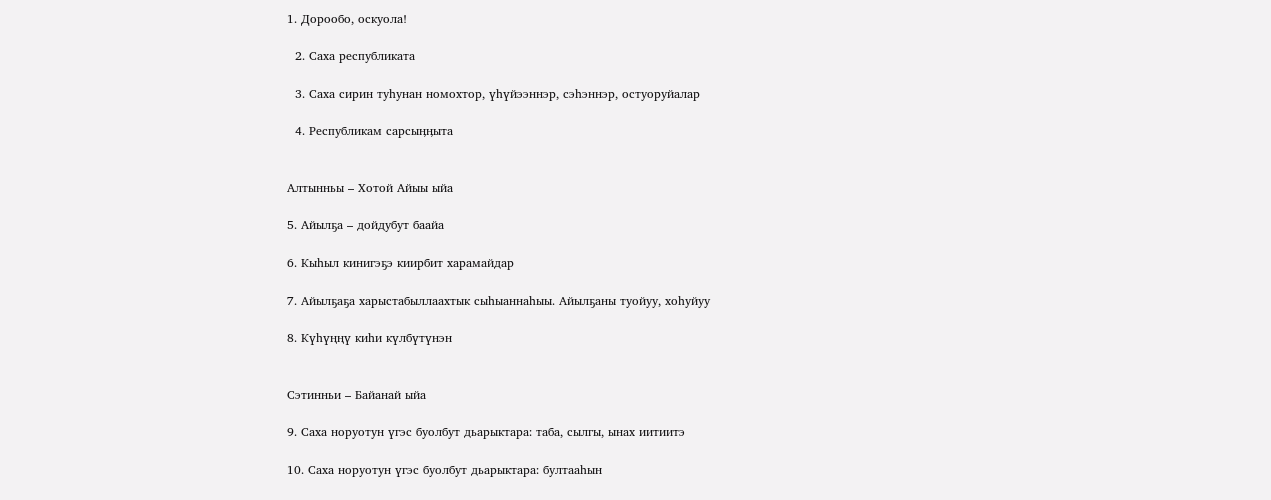1. Дорообо, оскуола!

  2. Саха республиката

  3. Саха сирин туһунан номохтор, үһүйээннэр, сэһэннэр, остуоруйалар

  4. Республикам сарсыӊӊыта


Алтынньы – Хотой Айыы ыйа

5. Айылҕа – дойдубут баайа

6. Кыһыл кинигэҕэ киирбит харамайдар

7. Айылҕаҕа харыстабыллаахтык сыһыаннаһыы. Айылҕаны туойуу, хоһуйуу

8. Күһүңңү киhи күлбүтүнэн


Сэтинньи – Байанай ыйа

9. Саха норуотун үгэс буолбут дьарыктара: таба, сылгы, ынах иитиитэ

10. Саха норуотун үгэс буолбут дьарыктара: бултааһын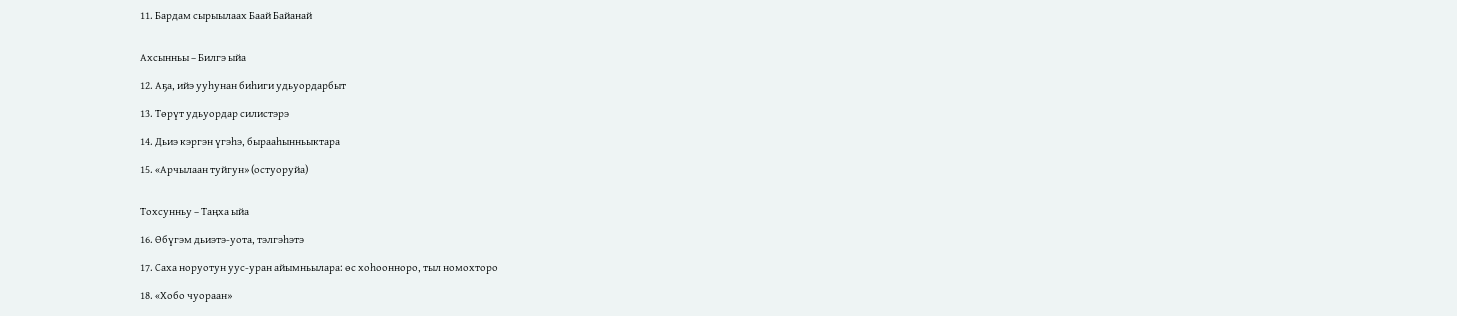11. Бардам сырыылаах Баай Байанай


Ахсынньы – Билгэ ыйа

12. Аҕа, ийэ ууһунан биһиги удьуордарбыт

13. Төрүт удьуордар силистэрэ

14. Дьиэ кэргэн үгэһэ, бырааһынньыктара

15. «Арчылаан туйгун» (остуоруйа)


Тохсунньу – Таңха ыйа

16. Өбүгэм дьиэтэ-уота, тэлгэһэтэ

17. Саха норуотун уус-уран айымньылара: өс хоһоонноро, тыл номохторо

18. «Хобо чуораан»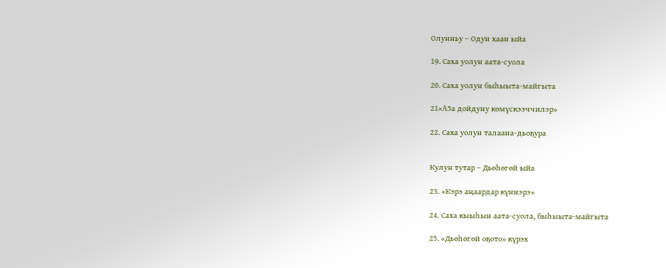Олунньу – Одун хаан ыйа

19. Саха уолун аата-суола

20. Саха уолун быһыыта-майгыта

21«А5а дойдуну көмүскээччилэр»

22. Саха уолун талаана-дьоҕура


Кулун тутар – Дьөһөгөй ыйа

23. «Кэрэ аңаардар күннэрэ»

24. Саха кыыһын аата-суола, быһыыта-майгыта

25. «Дьөһөгөй оҕото» күрэх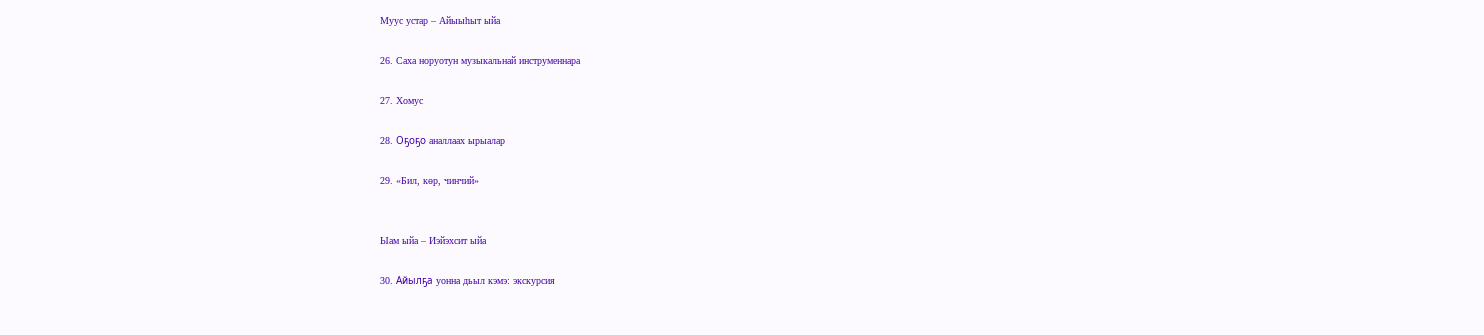Муус устар – Айыыhыт ыйа

26. Саха норуотун музыкальнай инструменнара

27. Хомус

28. Оҕоҕо аналлаах ырыалар

29. «Бил, көр, чинчий»


Ыам ыйа – Иэйэхсит ыйа

30. Айылҕа уонна дьыл кэмэ: экскурсия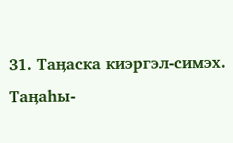31. Таӊаска киэргэл-симэх. Таӊаһы-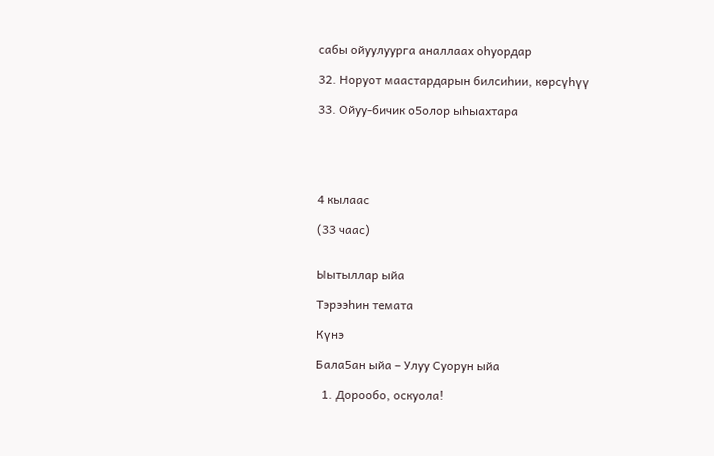сабы ойуулуурга аналлаах оһуордар

32. Норуот маастардарын билсиһии, көрсүһүү

33. Ойуу-бичик о5олор ыһыахтара





4 кылаас

(33 чаас)


Ыытыллар ыйа

Тэрээһин темата

Күнэ

Бала5ан ыйа – Улуу Суорун ыйа

  1. Дорообо, оскуола!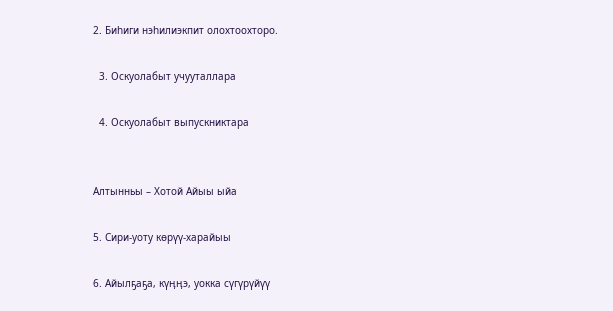2. Биһиги нэһилиэкпит олохтоохторо.

  3. Оскуолабыт учууталлара

  4. Оскуолабыт выпускниктара


Алтынньы – Хотой Айыы ыйа

5. Сири-уоту көрүү-харайыы

6. Айылҕаҕа, күӊӊэ, уокка сүгүрүйүү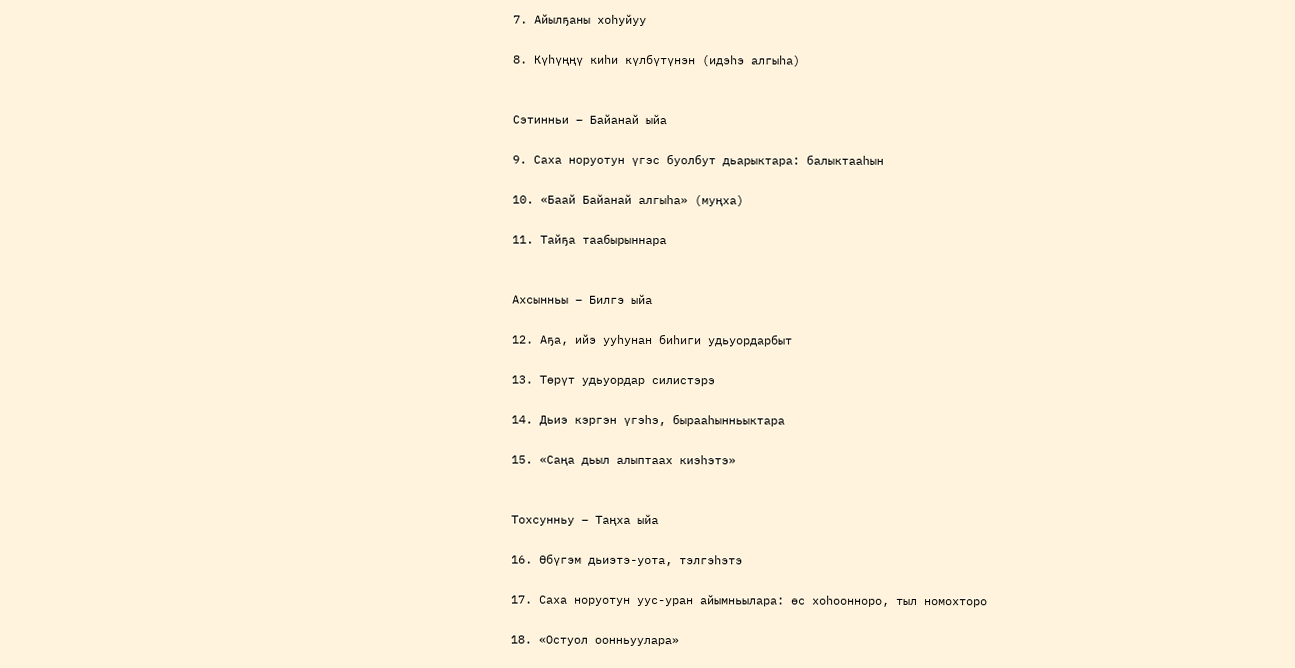7. Айылҕаны хоһуйуу

8. Күһүңңү киhи күлбүтүнэн (идэһэ алгыһа)


Сэтинньи – Байанай ыйа

9. Саха норуотун үгэс буолбут дьарыктара: балыктааһын

10. «Баай Байанай алгыhа» (муңха)

11. Тайҕа таабырыннара


Ахсынньы – Билгэ ыйа

12. Аҕа, ийэ ууһунан биһиги удьуордарбыт

13. Төрүт удьуордар силистэрэ

14. Дьиэ кэргэн үгэһэ, бырааһынньыктара

15. «Саңа дьыл алыптаах киэһэтэ»


Тохсунньу – Таңха ыйа

16. Өбүгэм дьиэтэ-уота, тэлгэһэтэ

17. Саха норуотун уус-уран айымньылара: өс хоһоонноро, тыл номохторо

18. «Остуол оонньуулара»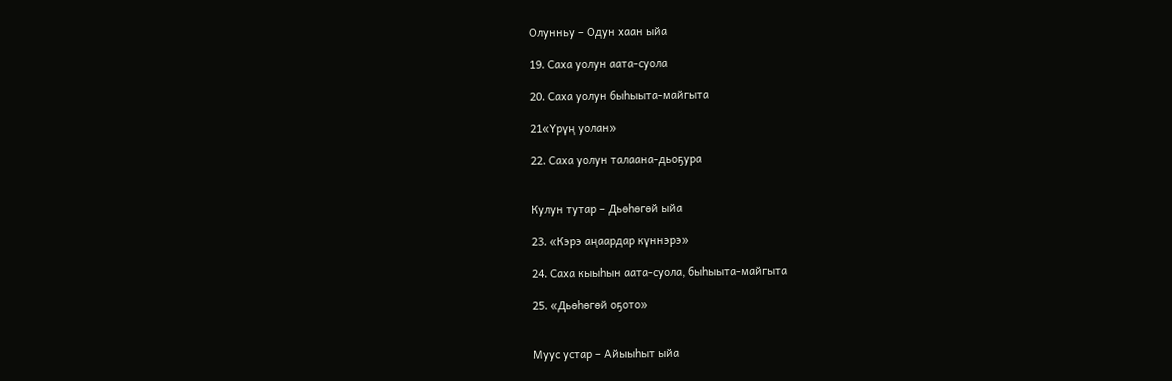Олунньу – Одун хаан ыйа

19. Саха уолун аата-суола

20. Саха уолун быһыыта-майгыта

21«Үрүң уолан»

22. Саха уолун талаана-дьоҕура


Кулун тутар – Дьөһөгөй ыйа

23. «Кэрэ аңаардар күннэрэ»

24. Саха кыыһын аата-суола, быһыыта-майгыта

25. «Дьөһөгөй оҕото»


Муус устар – Айыыhыт ыйа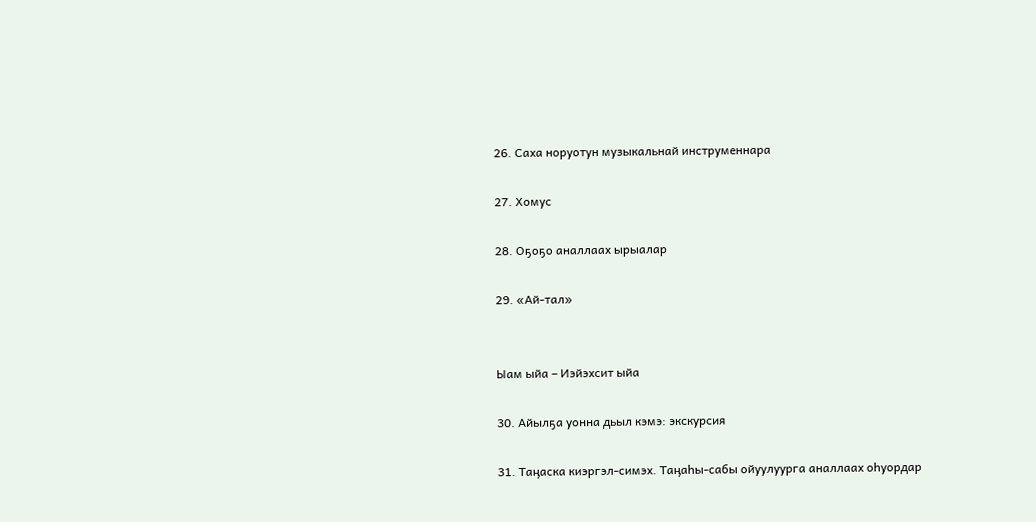26. Саха норуотун музыкальнай инструменнара

27. Хомус

28. Оҕоҕо аналлаах ырыалар

29. «Ай-тал»


Ыам ыйа – Иэйэхсит ыйа

30. Айылҕа уонна дьыл кэмэ: экскурсия

31. Таӊаска киэргэл-симэх. Таӊаһы-сабы ойуулуурга аналлаах оһуордар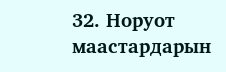32. Норуот маастардарын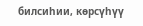билсиһии, көрсүһүү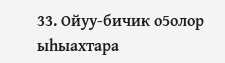33. Ойуу-бичик о5олор ыһыахтара